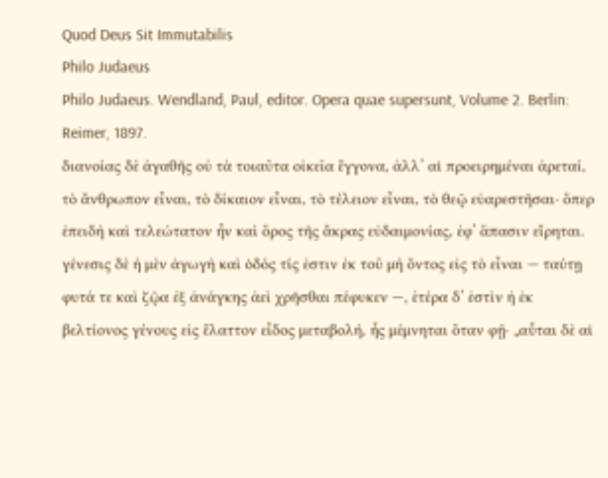Quod Deus Sit Immutabilis
Philo Judaeus
Philo Judaeus. Wendland, Paul, editor. Opera quae supersunt, Volume 2. Berlin: Reimer, 1897.
διανοίας δὲ ἀγαθῆς οὐ τὰ τοιαῦτα οἰκεῖα ἔγγονα, ἀλλ’ αἱ προειρημέναι ἀρεταί, τὸ ἄνθρωπον εἶναι, τὸ δίκαιον εἶναι, τὸ τέλειον εἶναι, τὸ θεῷ εὐαρεστῆσαι· ὅπερ ἐπειδὴ καὶ τελεώτατον ἦν καὶ ὅρος τῆς ἄκρας εὐδαιμονίας, ἐφ’ ἅπασιν εἴρηται.
γένεσις δὲ ἡ μὲν ἀγωγὴ καὶ ὁδός τίς ἐστιν ἐκ τοῦ μὴ ὄντος εἰς τὸ εἶναι — ταύτῃ φυτά τε καὶ ζῷα ἐξ ἀνάγκης ἀεὶ χρῆσθαι πέφυκεν —, ἑτέρα δ’ ἐστὶν ἡ ἐκ βελτίονος γένους εἰς ἔλαττον εἶδος μεταβολή, ἧς μέμνηται ὅταν φῇ· „αὗται δὲ αἱ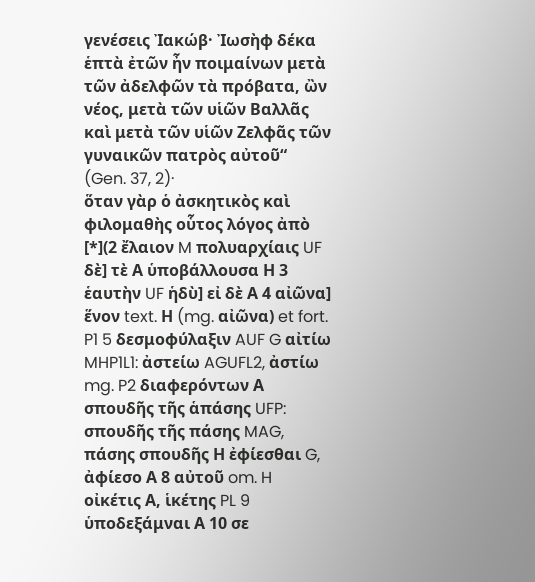γενέσεις Ἰακώβ· Ἰωσὴφ δέκα ἑπτὰ ἐτῶν ἦν ποιμαίνων μετὰ τῶν ἀδελφῶν τὰ πρόβατα, ὢν νέος, μετὰ τῶν υἱῶν Βαλλᾶς καὶ μετὰ τῶν υἱῶν Ζελφᾶς τῶν γυναικῶν πατρὸς αὐτοῦ“ (Gen. 37, 2)·
ὅταν γὰρ ὁ ἀσκητικὸς καὶ φιλομαθὴς οὗτος λόγος ἀπὸ [*](2 ἔλαιον M πολυαρχίαις UF δὲ] τὲ Α ὑποβάλλουσα Η 3 ἑαυτὴν UF ἡδὺ] εἰ δὲ Α 4 αἰῶνα] ἕνον text. Η (mg. αἰῶνα) et fort. P1 5 δεσμοφύλαξιν AUF G αἰτίω MHP1L1: ἀστείω AGUFL2, ἀστίω mg. P2 διαφερόντων Α σπουδῆς τῆς ἁπάσης UFP: σπουδῆς τῆς πάσης MAG, πάσης σπουδῆς Η ἐφίεσθαι G, ἀφίεσο Α 8 αὐτοῦ om. H οἰκέτις Α, ἱκέτης PL 9 ὑποδεξάμναι Α 10 σε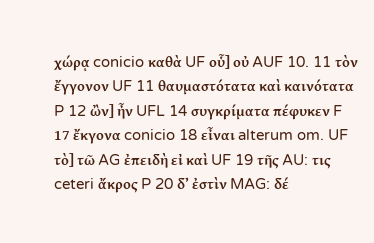χώρᾳ conicio καθὰ UF οὗ] οὐ AUF 10. 11 τὸν ἔγγονον UF 11 θαυμαστότατα καὶ καινότατα P 12 ὢν] ἦν UFL 14 συγκρίματα πέφυκεν F 17 ἔκγονα conicio 18 εἶναι alterum om. UF τὸ] τῶ AG ἐπειδὴ εἰ καὶ UF 19 τῆς AU: τις ceteri ἄκρος P 20 δ’ ἐστὶν MAG: δέ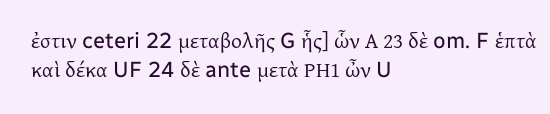ἐστιν ceteri 22 μεταβολῆς G ἧς] ὧν Α 23 δὲ om. F ἑπτὰ καὶ δέκα UF 24 δὲ ante μετὰ ΡΗ1 ὦν U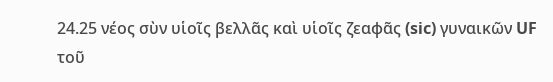24.25 νέος σὺν υἱοῖς βελλᾶς καὶ υἱοῖς ζεαφᾶς (sic) γυναικῶν UF τοῦ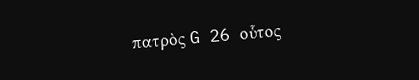πατρὸς G 26 οὗτος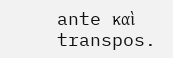ante καὶ transpos.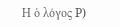Η ὁ λόγος P)